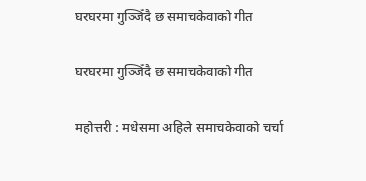घरघरमा गुञ्जिँदै छ समाचकेवाको गीत

घरघरमा गुञ्जिँदै छ समाचकेवाको गीत

महोत्तरी : मधेसमा अहिले समाचकेवाको चर्चा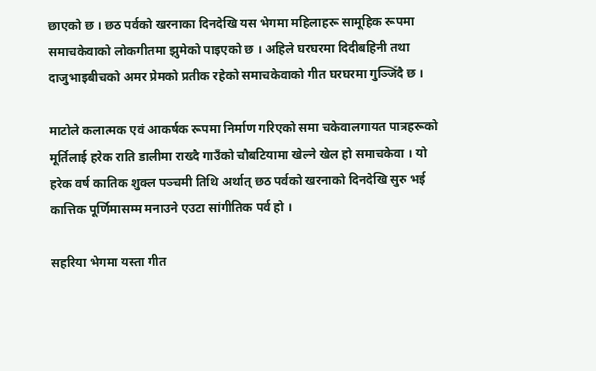छाएको छ । छठ पर्वको खरनाका दिनदेखि यस भेगमा महिलाहरू सामूहिक रूपमा समाचकेवाको लोकगीतमा झुमेको पाइएको छ । अहिले घरघरमा दिदीबहिनी तथा दाजुभाइबीचको अमर प्रेमको प्रतीक रहेको समाचकेवाको गीत घरघरमा गुञ्जिँदै छ ।

माटोले कलात्मक एवं आकर्षक रूपमा निर्माण गरिएको समा चकेवालगायत पात्रहरूको मूर्तिलाई हरेक राति डालीमा राख्दै गाउँको चौबटियामा खेल्ने खेल हो समाचकेवा । यो हरेक वर्ष कातिक शुक्ल पञ्चमी तिथि अर्थात् छठ पर्वको खरनाको दिनदेखि सुरु भई कात्तिक पूर्णिमासम्म मनाउने एउटा सांगीतिक पर्व हो ।

सहरिया भेगमा यस्ता गीत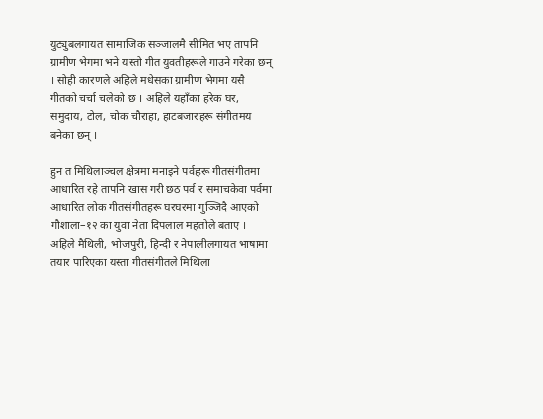युट्युबलगायत सामाजिक सञ्जालमै सीमित भए तापनि ग्रामीण भेगमा भने यस्तो गीत युवतीहरूले गाउने गरेका छन् । सोही कारणले अहिले मधेसका ग्रामीण भेगमा यसै गीतको चर्चा चलेको छ । अहिले यहाँका हरेक घर, समुदाय, टोल, चोक चौराहा, हाटबजारहरू संगीतमय बनेका छन् ।

हुन त मिथिलाञ्चल क्षेत्रमा मनाइने पर्वहरू गीतसंगीतमा आधारित रहे तापनि खास गरी छठ पर्व र समाचकेवा पर्वमा आधारित लोक गीतसंगीतहरू घरघरमा गुञ्जिदै आएको गौशाला–१२ का युवा नेता दिपलाल महतोले बताए । अहिले मैथिली, भोजपुरी, हिन्दी र नेपालीलगायत भाषामा तयार पारिएका यस्ता गीतसंगीतले मिथिला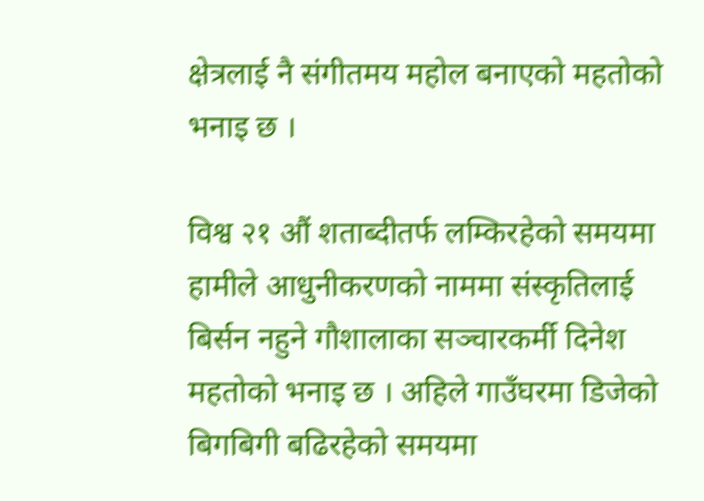क्षेत्रलाई नै संगीतमय महोल बनाएको महतोको भनाइ छ ।

विश्व २१ औं शताब्दीतर्फ लम्किरहेको समयमा हामीले आधुनीकरणको नाममा संस्कृतिलाई बिर्सन नहुने गौशालाका सञ्चारकर्मी दिनेश महतोको भनाइ छ । अहिले गाउँघरमा डिजेको बिगबिगी बढिरहेको समयमा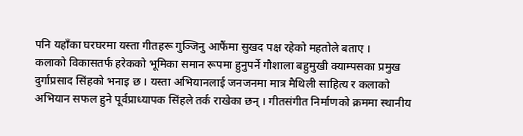पनि यहाँका घरघरमा यस्ता गीतहरू गुञ्जिनु आफैंमा सुखद पक्ष रहेको महतोले बताए ।
कलाको विकासतर्फ हरेकको भूमिका समान रूपमा हुनुपर्ने गौशाला बहुमुखी क्याम्पसका प्रमुख दुर्गाप्रसाद सिंहको भनाइ छ । यस्ता अभियानलाई जनजनमा मात्र मैथिली साहित्य र कलाको अभियान सफल हुने पूर्वप्राध्यापक सिंहले तर्क राखेका छन् । गीतसंगीत निर्माणको क्रममा स्थानीय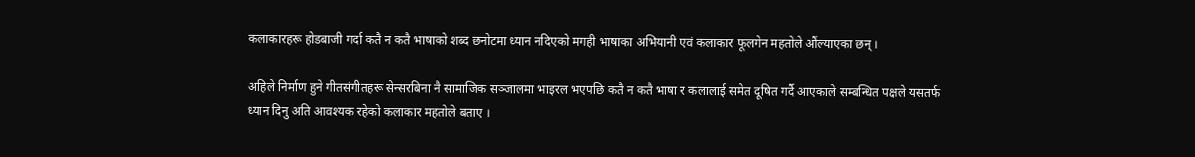कलाकारहरू होडबाजी गर्दा कतै न कतै भाषाको शब्द छनोटमा ध्यान नदिएको मगही भाषाका अभियानी एवं कलाकार फूलगेन महतोले औंल्याएका छन् ।

अहिले निर्माण हुने गीतसंगीतहरू सेन्सरबिना नै सामाजिक सञ्जालमा भाइरल भएपछि कतै न कतै भाषा र कलालाई समेत दूषित गर्दै आएकाले सम्बन्धित पक्षले यसतर्फ ध्यान दिनु अति आवश्यक रहेको कलाकार महतोले बताए ।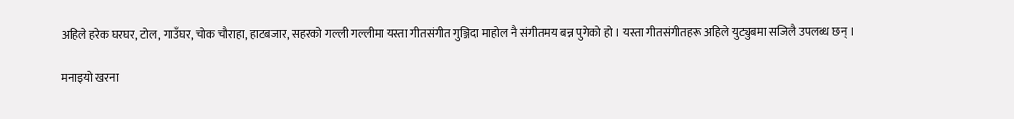अहिले हरेक घरघर, टोल, गाउँघर, चोक चौराहा, हाटबजार, सहरको गल्ली गल्लीमा यस्ता गीतसंगीत गुञ्जिदा माहोल नै संगीतमय बन्न पुगेको हो । यस्ता गीतसंगीतहरू अहिले युट्युबमा सजिलै उपलब्ध छन् ।

मनाइयो खरना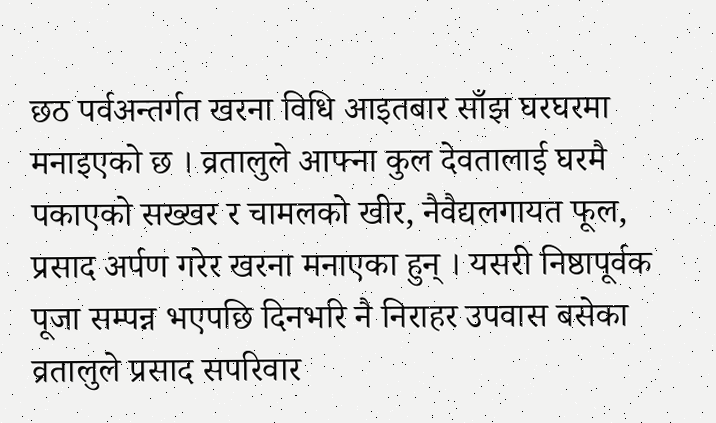छठ पर्वअन्तर्गत खरना विधि आइतबार साँझ घरघरमा मनाइएको छ । व्रतालुले आफ्ना कुल देवतालाई घरमै पकाएको सख्खर र चामलको खीर, नैवैद्यलगायत फूल, प्रसाद अर्पण गरेर खरना मनाएका हुन् । यसरी निष्ठापूर्वक पूजा सम्पन्न भएपछि दिनभरि नै निराहर उपवास बसेका व्रतालुले प्रसाद सपरिवार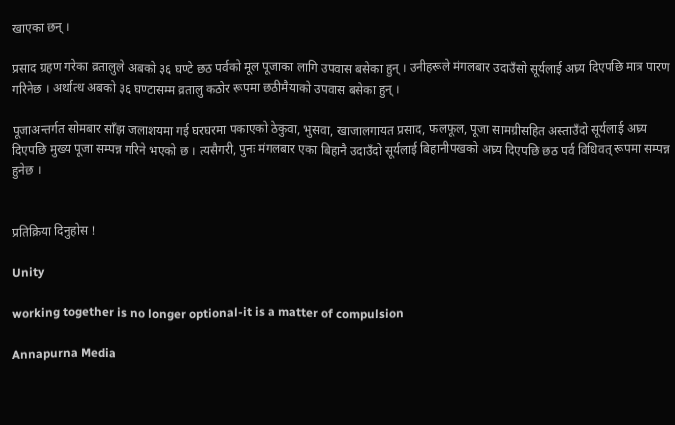खाएका छन् ।

प्रसाद ग्रहण गरेका व्रतालुले अबको ३६ घण्टे छठ पर्वको मूल पूजाका लागि उपवास बसेका हुन् । उनीहरूले मंगलबार उदाउँसो सूर्यलाई अघ्र्य दिएपछि मात्र पारण गरिनेछ । अर्थात्ध अबको ३६ घण्टासम्म व्रतालु कठोर रूपमा छठीमैयाको उपवास बसेका हुन् ।

पूजाअन्तर्गत सोमबार साँझ जलाशयमा गई घरघरमा पकाएको ठेकुवा, भुसवा, खाजालगायत प्रसाद, फलफूल, पूजा सामग्रीसहित अस्ताउँदो सूर्यलाई अघ्र्य दिएपछि मुख्य पूजा सम्पन्न गरिने भएको छ । त्यसैगरी, पुनः मंगलबार एका बिहानै उदाउँदो सूर्यलाई बिहानीपखको अघ्र्य दिएपछि छठ पर्व विधिवत् रूपमा सम्पन्न हुनेछ ।


प्रतिक्रिया दिनुहोस !

Unity

working together is no longer optional-it is a matter of compulsion

Annapurna Media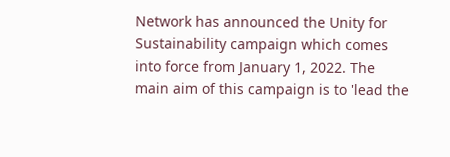Network has announced the Unity for Sustainability campaign which comes into force from January 1, 2022. The main aim of this campaign is to 'lead the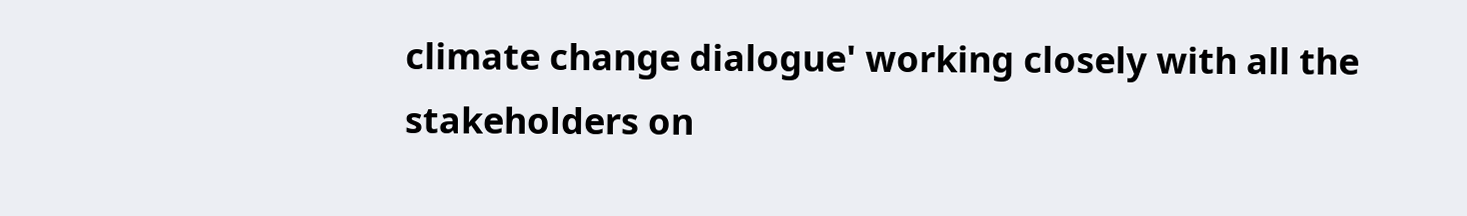climate change dialogue' working closely with all the stakeholders on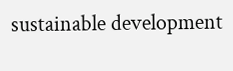sustainable development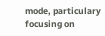mode, particulary focusing on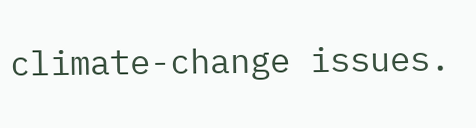climate-change issues.